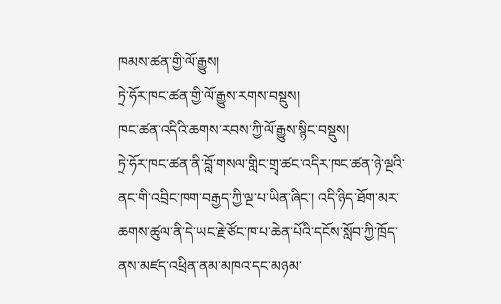ཁམས་ཚན་གྱི་ལོ་རྒྱུས།
ཏྲེ་ཧོར་ཁང་ཚན་གྱི་ལོ་རྒྱུས་རགས་བསྡུས།
ཁང་ཚན་འདིའི་ཆགས་རབས་ཀྱི་ལོ་རྒྱུས་སྙིང་བསྡུས།
ཏྲེ་ཧོར་ཁང་ཚན་ནི་བློ་གསལ་གླིང་གྲྭ་ཚང་འདིར་ཁང་ཚན་ཉེ་ལྔའི་ནང་གི་འབྲིང་ཁག་བརྒྱད་ཀྱི་ལྔ་པ་ཡིན་ཞིང་། འདི་ཉིད་ཐོག་མར་ཆགས་ཚུལ་ནི་དེ་ཡང་རྗེ་ཙོང་ཁ་པ་ཆེན་པོའི་དངོས་སློབ་ཀྱི་ཁྲོད་ནས་མཛད་འཕྲིན་ནམ་མཁའ་དང་མཉམ་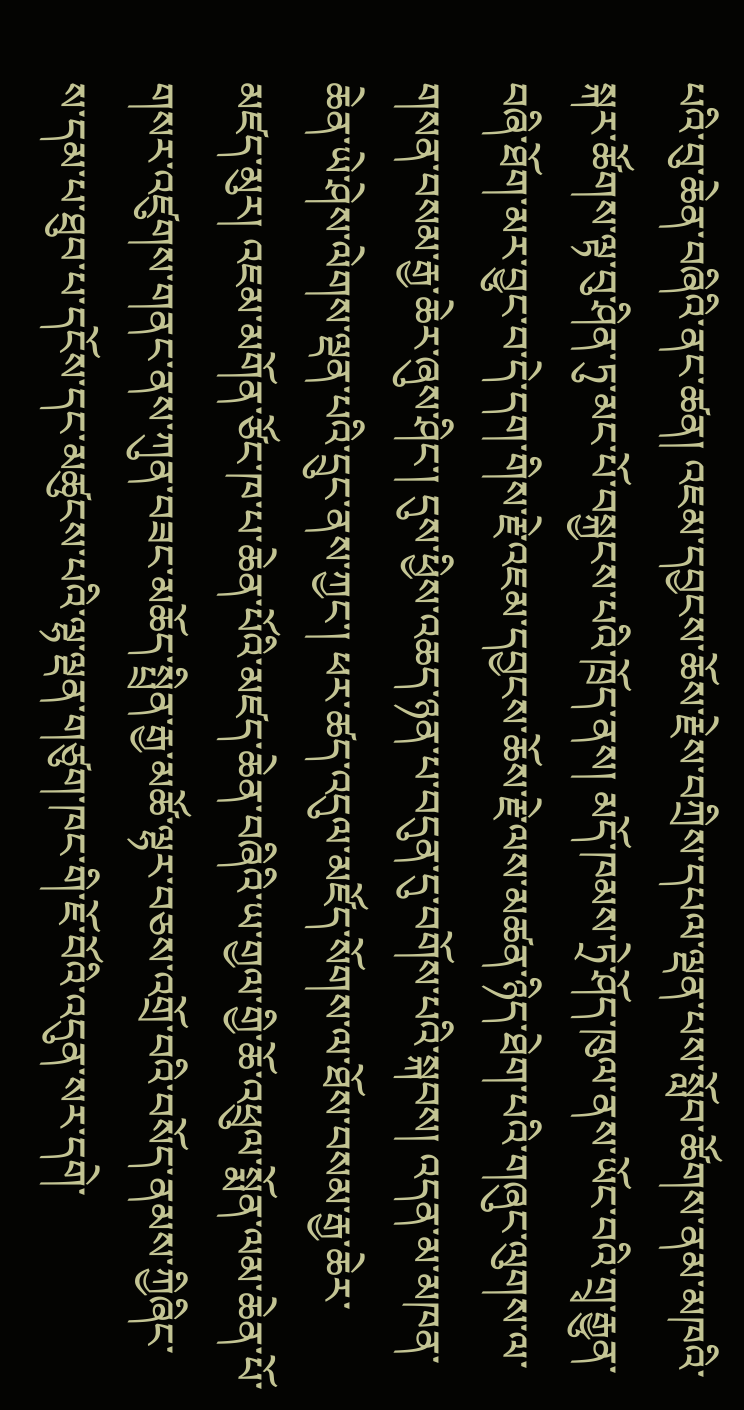པའི་བུ་ཆེན་བཞིའི་ནང་ཚན། འཇམ་དབྱངས་ཆོས་རྗེས་བཀྲིས་དཔལ་ལྡན་པས་སློབ་ཚོགས་ནམ་མཁའི་སྐར་ཚོགས་ལྟ་བུ་ཤིན་ཏུ་མང་པོ་བསྐྱངས་པའི་ཁྲོད་ནས། མདོ་ཁམས་ཏྲེ་ཤོད་ཁུལ་ནས་ཡོང་བའི་གྲྭ་རྒྱུན་བཞི་ཐོག་མར་བྱུང་བ་དེ་དག་གིས་རྗེ་འཇམ་དབྱངས་ཆོས་རྗེ་ལས་མཚན་ཉིད་ཐེག་པའི་གཞུང་ལུགས་ལ་གསན་བསམ་རྒྱ་ཆེར་ཞུས་ཤིང་། དུས་ཕྱིས་འཆད་ཉན་པ་བདུན་དུ་བགོས་པའི་སྐབས། འདན་མ་མཁན་ཆེན་ཡེ་ཤེས་ལེགས་ལྡན་པའི་དྲུང་ནས་ཀྱང་། ཕར་ཚད་འདུལ་མཛོད་སོགས་ལ་ཐོས་བསམ་རྒྱ་ཆེར་མཛད་མུར། འཇམ་མགོན་ཙོང་ཁ་པ་ཆེན་པོའི་མཛད་ཆེན་བཞིའི་ཡ་གྱལ་གྱི་ཆོ་འཕྲུལ་སྨོན་ལམ་ཆེན་པོ་གསར་འཛུགས་གནང་ནས་ཀུན་བཟང་མཆོད་སྤྲིན་རྒྱ་མཚོ་ལྷར་བཅས་འགྲོ་བའི་བསོད་ནམས་ཀྱིཞིང་ས་དམ་པ་ཐུབ་པ་དངོས་དང་མཚུངས་པའི་ལྷ་ལྡན་གཙུག་ཁང་གི་ཇོ་བོའི་འདུན་སར་དགེ་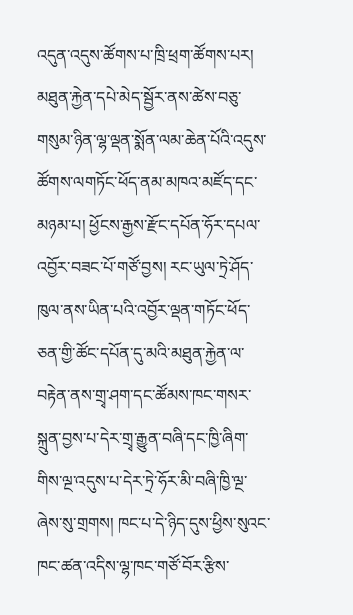འདུན་འདུས་ཚོགས་པ་ཁྲི་ཕྲག་ཚོགས་པར། མཐུན་རྐྱེན་དཔེ་མེད་སྦྱོར་ནས་ཚེས་བཅུ་གསུམ་ཉིན་ལྷ་ལྡན་སྨོན་ལམ་ཆེན་པོའི་འདུས་ཚོགས་ལགཏོང་ཕོད་ནམ་མཁའ་མཛོད་དང་མཉམ་པ། ཕྱོངས་རྒྱས་རྫོང་དཔོན་ཧོར་དཔལ་འབྱོར་བཟང་པོ་གཙོ་བྱས། རང་ཡུལ་ཏྲེ་ཤོད་ཁུལ་ནས་ཡིན་པའི་འབྱོར་ལྡན་གཏོང་ཕོད་ཅན་གྱི་ཚོང་དཔོན་དུ་མའི་མཐུན་རྐྱེན་ལ་བརྟེན་ནས་གྲྭ་ཤག་དང་ཚོམས་ཁང་གསར་སྐྲུན་བྱས་པ་དེར་གྲྭ་རྒྱུན་བཞི་དང་ཁྱི་ཞིག་གིས་ལྔ་འདུས་པ་དེར་ཏྲེ་ཧོར་མི་བཞི་ཁྱི་ལྔ་ཞེས་སུ་གྲགས། ཁང་པ་དེ་ཉིད་དུས་ཕྱིས་སུའང་ཁང་ཚན་འདིས་ལྷ་ཁང་གཙོ་བོར་རྩིས་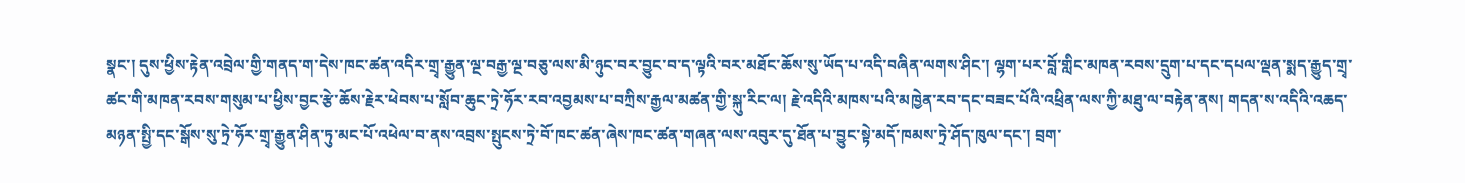སྣང་། དུས་ཕྱིས་རྟེན་འབྲེལ་གྱི་གནད་ག་དེས་ཁང་ཚན་འདིར་གྲྭ་རྒྱུན་ལྔ་བརྒྱ་ལྔ་བཅུ་ལས་མི་ཉུང་བར་བྱུང་བ་ད་ལྟའི་བར་མཐོང་ཆོས་སུ་ཡོད་པ་འདི་བཞིན་ལགས་ཤིང་། ལྷག་པར་བློ་གླིང་མཁན་རབས་དྲུག་པ་དང་དཔལ་ལྡན་སྨད་རྒྱུད་གྲྭ་ཚང་གི་མཁན་རབས་གསུམ་པ་ཕྱིས་བྱང་རྩེ་ཆོས་རྗེར་ཕེབས་པ་སློབ་ཆུང་ཏྲེ་ཧོར་རབ་འབྱམས་པ་བཀྲིས་རྒྱལ་མཚན་གྱི་སྐུ་རིང་ལ། རྗེ་འདིའི་མཁས་པའི་མཁྱེན་རབ་དང་བཟང་པོའི་འཕྲིན་ལས་ཀྱི་མཐུ་ལ་བརྟེན་ནས། གདན་ས་འདིའི་འཆད་མཉན་སྤྱི་དང་སྒོས་སུ་ཏྲེ་ཧོར་གྲྭ་རྒྱུན་ཤིན་ཏུ་མང་པོ་འཕེལ་བ་ནས་འབྲས་སྤུངས་ཏྲེ་བོ་ཁང་ཚན་ཞེས་ཁང་ཚན་གཞན་ལས་འབུར་དུ་ཐོན་པ་བྱུང་སྟེ་མདོ་ཁམས་ཏྲེ་ཤོད་ཁུལ་དང་། བྲག་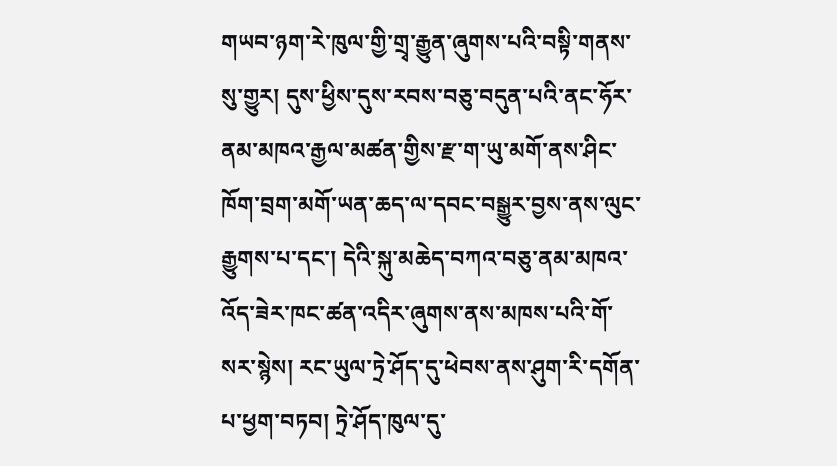གཡབ་ཉག་རེ་ཁུལ་གྱི་གྲྭ་རྒྱུན་ཞུགས་པའི་བསྟི་གནས་སུ་གྱུར། དུས་ཕྱིས་དུས་རབས་བཅུ་བདུན་པའི་ནང་ཧོར་ནམ་མཁའ་རྒྱལ་མཚན་གྱིས་རྫ་ག་ཡུ་མགོ་ནས་ཤིང་ཁོག་བྲག་མགོ་ཡན་ཆད་ལ་དབང་བསྒྱུར་བྱས་ནས་ལུང་རྒྱུགས་པ་དང་། དེའི་སྐུ་མཆེད་བཀའ་བཅུ་ནམ་མཁའ་འོད་ཟེར་ཁང་ཚན་འདིར་ཞུགས་ནས་མཁས་པའི་གོ་སར་སྙེས། རང་ཡུལ་ཏྲེ་ཤོད་དུ་ཕེབས་ནས་ཤུག་རི་དགོན་པ་ཕྱག་བཏབ། ཏྲེ་ཤོད་ཁུལ་དུ་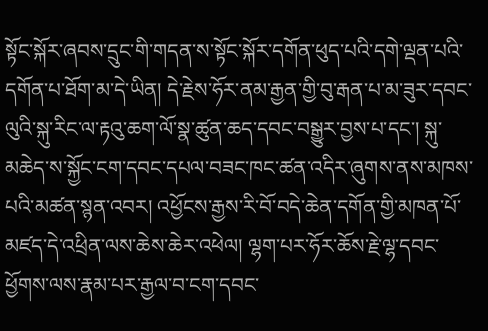སྟོང་སྐོར་ཞབས་དྲུང་གི་གདན་ས་སྟོང་སྐོར་དགོན་ཕུད་པའི་དགེ་ལྡན་པའི་དགོན་པ་ཐོག་མ་དེ་ཡིན། དེ་རྗེས་ཧོར་ནམ་རྒྱན་གྱི་བུ་རྒན་པ་མ་ཟུར་དབང་ལུའི་སྐུ་རིང་ལ་རྟའུ་ཆག་ལོ་སྣ་ཚུན་ཆད་དབང་བསྒྱུར་བྱས་པ་དང་། སྐུ་མཆེད་ས་སྐྱོང་ངག་དབང་དཔལ་བཟང་ཁང་ཚན་འདིར་ཞུགས་ནས་མཁས་པའི་མཚན་སྙན་འབར། འཕྱོངས་རྒྱས་རི་བོ་བདེ་ཆེན་དགོན་གྱི་མཁན་པོ་མཛད་དེ་འཕྲིན་ལས་ཆེས་ཆེར་འཕེལ། ལྷག་པར་ཧོར་ཆོས་རྗེ་ལྷ་དབང་ཕྱོགས་ལས་རྣམ་པར་རྒྱལ་བ་ངག་དབང་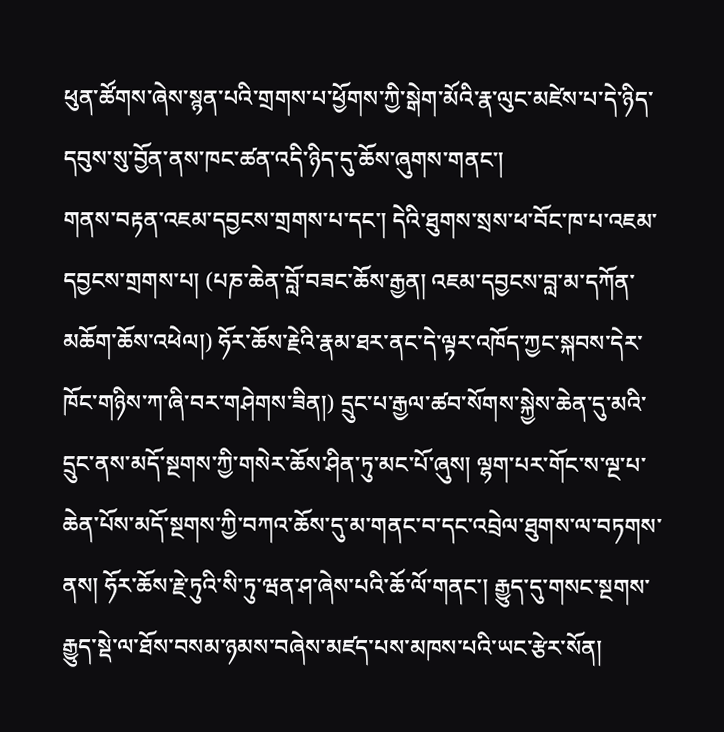ཕུན་ཚོགས་ཞེས་སྙན་པའི་གྲགས་པ་ཕྱོགས་ཀྱི་སྒེག་མོའི་རྣ་ལུང་མཛེས་པ་དེ་ཉིད་དབུས་སུ་བྱོན་ནས་ཁང་ཚན་འདི་ཉིད་དུ་ཆོས་ཞུགས་གནང་།
གནས་བརྟན་འཇམ་དབྱངས་གྲགས་པ་དང་། དེའི་ཐུགས་སྲས་ཕ་བོང་ཁ་པ་འཇམ་དབྱངས་གྲགས་པ། (པཎ་ཆེན་བློ་བཟང་ཆོས་རྒྱན། འཇམ་དབྱངས་བླ་མ་དཀོན་མཆོག་ཆོས་འཕེལ།) ཧོར་ཆོས་རྗེའི་རྣམ་ཐར་ནང་དེ་ལྟར་འཁོད་ཀྱང་སྐབས་དེར་ཁོང་གཉིས་ཀ་ཞི་བར་གཤེགས་ཟིན།) དྲུང་པ་རྒྱལ་ཚབ་སོགས་སྐྱེས་ཆེན་དུ་མའི་དྲུང་ནས་མདོ་སྔགས་ཀྱི་གསེར་ཆོས་ཤིན་ཏུ་མང་པོ་ཞུས། ལྷག་པར་གོང་ས་ལྔ་པ་ཆེན་པོས་མདོ་སྔགས་ཀྱི་བཀའ་ཆོས་དུ་མ་གནང་བ་དང་འབྲེལ་ཐུགས་ལ་བཏགས་ནས། ཧོར་ཆོས་རྗེ་ཏུའི་སི་ཏུ་ཝན་ཤ་ཞེས་པའི་ཆོ་ལོ་གནང་། རྒྱུད་དུ་གསང་སྔགས་རྒྱུད་སྡེ་ལ་ཐོས་བསམ་ཉམས་བཞེས་མཛད་པས་མཁས་པའི་ཡང་རྩེར་སོན།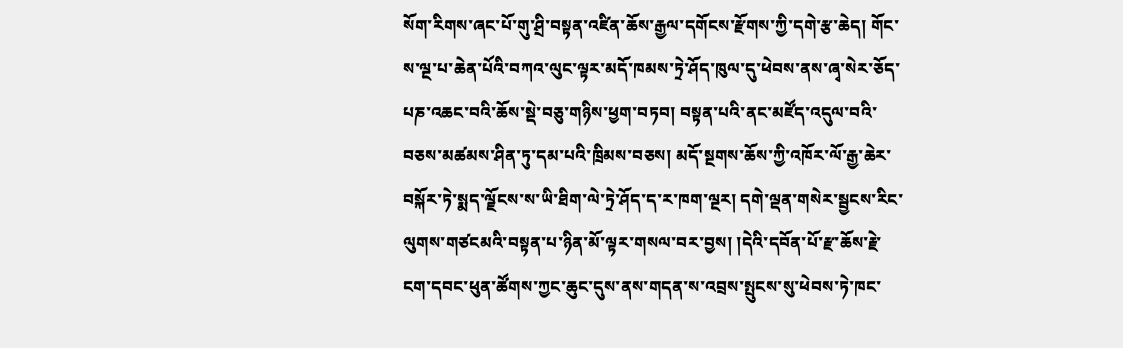སོག་རིགས་ཞང་པོ་གུ་ཤྲི་བསྟན་འཛིན་ཆོས་རྒྱལ་དགོངས་རྫོགས་ཀྱི་དགེ་རྩ་ཆེད། གོང་ས་ལྔ་པ་ཆེན་པོའི་བཀའ་ལུང་ལྟར་མདོ་ཁམས་ཏྲེ་ཤོད་ཁུལ་དུ་ཕེབས་ནས་ཞྭ་སེར་ཅོད་པཎ་འཆང་བའི་ཆོས་སྡེ་བཅུ་གཉིས་ཕྱག་བཏབ། བསྟན་པའི་ནང་མཛོད་འདུལ་བའི་བཅས་མཚམས་ཤིན་ཏུ་དམ་པའི་ཁྲིམས་བཅས། མདོ་སྔགས་ཆོས་ཀྱི་འཁོར་ལོ་རྒྱ་ཆེར་བསྐོར་ཏེ་སྨད་ལྗོངས་ས་ཡི་ཐིག་ལེ་ཏྲེ་ཤོད་ད་ར་ཁག་ལྔར། དགེ་ལྡན་གསེར་སྦྱངས་རིང་ལུགས་གཙངམའི་བསྟན་པ་ཉིན་མོ་ལྟར་གསལ་བར་བྱས། །དེའི་དབོན་པོ་རྫ་ཆོས་རྗེ་ངག་དབང་ཕུན་ཚོགས་ཀྱང་ཆུང་དུས་ནས་གདན་ས་འབྲས་སྤུངས་སུ་ཕེབས་ཏེ་ཁང་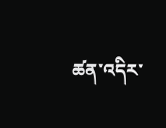ཚན་འདིར་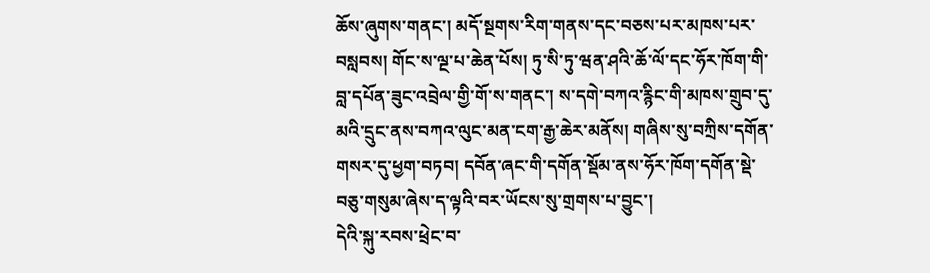ཆོས་ཞུགས་གནང་། མདོ་སྔགས་རིག་གནས་དང་བཅས་པར་མཁས་པར་བསླབས། གོང་ས་ལྔ་པ་ཆེན་པོས། ཏུ་སི་ཏུ་ཝན་ཤའི་ཆོ་ལོ་དང་ཧོར་ཁོག་གི་བླ་དཔོན་ཟུང་འབྲེལ་གྱི་གོ་ས་གནང་། ས་དགེ་བཀའ་རྙིང་གི་མཁས་གྲུབ་དུ་མའི་དྲུང་ནས་བཀའ་ལུང་མན་ངག་རྒྱ་ཆེར་མནོས། གཞིས་སུ་བཀྲིས་དགོན་གསར་དུ་ཕྱག་བཏབ། དབོན་ཞང་གི་དགོན་སྡོམ་ནས་ཧོར་ཁོག་དགོན་སྡེ་བཅུ་གསུམ་ཞེས་ད་ལྟའི་བར་ཡོངས་སུ་གྲགས་པ་བྱུང་།
དེའི་སྐུ་རབས་ཕྲེང་བ་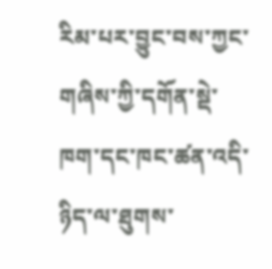རིམ་པར་བྱུང་བས་ཀྱང་གཞིས་ཀྱི་དགོན་སྡེ་ཁག་དང་ཁང་ཚན་འདི་ཉིད་ལ་ཐུགས་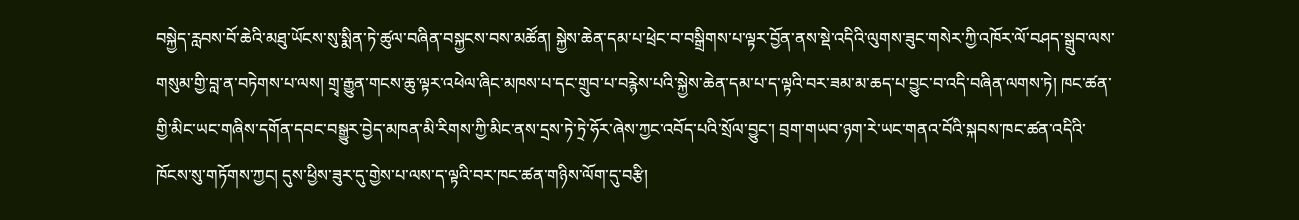བསྐྱེད་རླབས་བོ་ཆེའི་མཐུ་ཡོངས་སུ་སྨིན་ཏེ་ཚུལ་བཞིན་བསྐྱངས་བས་མཚོན། སྐྱེས་ཆེན་དམ་པ་ཕྲེང་བ་བསྒྲིགས་པ་ལྟར་བྱོན་ནས་སྡེ་འདིའི་ལུགས་ཟུང་གསེར་ཀྱི་འཁོར་ལོ་བཤད་སྒྲུབ་ལས་གསུམ་གྱི་བླ་ན་བཏེགས་པ་ལས། གྲྭ་རྒྱུན་གངས་ཆུ་ལྟར་འཕེལ་ཞིང་མཁས་པ་དང་གྲུབ་པ་བརྙེས་པའི་སྐྱེས་ཆེན་དམ་པ་ད་ལྟའི་བར་ཟམ་མ་ཆད་པ་བྱུང་བ་འདི་བཞིན་ལགས་ཏེ། ཁང་ཚན་གྱི་མིང་ཡང་གཞིས་དགོན་དབང་བསྒྱུར་བྱེད་མཁན་མི་རིགས་ཀྱི་མིང་ནས་དྲས་ཏེ་ཏྲེ་ཧོར་ཞེས་ཀྱང་འབོད་པའི་སྲོལ་བྱུང་། བྲག་གཡབ་ཉག་རེ་ཡང་གནའ་བོའི་སྐབས་ཁང་ཚན་འདིའི་ཁོངས་སུ་གཏོགས་ཀྱང། དུས་ཕྱིས་ཟུར་དུ་གྱེས་པ་ལས་ད་ལྟའི་བར་ཁང་ཚན་གཉིས་ལོག་དུ་བརྩི།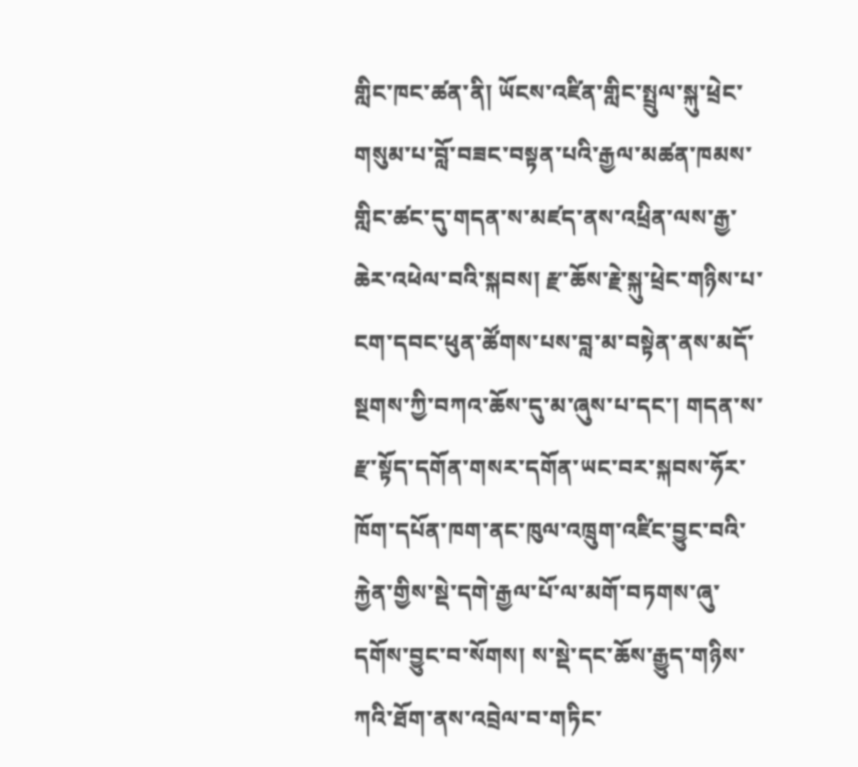གླིང་ཁང་ཚན་ནི། ཡོངས་འཛིན་གླིང་སྤྲུལ་སྐུ་ཕྲེང་གསུམ་པ་བློ་བཟང་བསྟན་པའི་རྒྱལ་མཚན་ཁམས་གླིང་ཚང་དུ་གདན་ས་མཛད་ནས་འཕྲིན་ལས་རྒྱ་ཆེར་འཕེལ་བའི་སྐབས། རྫ་ཆོས་རྗེ་སྐུ་ཕྲེང་གཉིས་པ་ངག་དབང་ཕུན་ཚོགས་པས་བླ་མ་བསྟེན་ནས་མདོ་སྔགས་ཀྱི་བཀའ་ཆོས་དུ་མ་ཞུས་པ་དང་། གདན་ས་རྫ་སྟོད་དགོན་གསར་དགོན་ཡང་བར་སྐབས་ཧོར་ཁོག་དཔོན་ཁག་ནང་ཁུལ་འཁྲུག་འཛིང་བྱུང་བའི་རྐྱེན་གྱིས་སྡེ་དགེ་རྒྱལ་པོ་ལ་མགོ་བཏགས་ཞུ་དགོས་བྱུང་བ་སོགས། ས་སྡེ་དང་ཆོས་རྒྱུད་གཉིས་ཀའི་ཐོག་ནས་འབྲེལ་བ་གཏིང་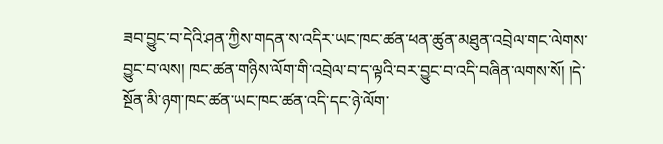ཟབ་བྱུང་བ་དེའི་ཤན་ཀྱིས་གདན་ས་འདིར་ཡང་ཁང་ཚན་ཕན་ཚུན་མཐུན་འབྲེལ་གང་ལེགས་བྱུང་བ་ལས། ཁང་ཚན་གཉིས་ལོག་གི་འབྲེལ་བ་ད་ལྟའི་བར་བྱུང་བ་འདི་བཞིན་ལགས་སོ། །དེ་སྔོན་མི་ཉག་ཁང་ཚན་ཡང་ཁང་ཚན་འདི་དང་ཉེ་ལོག་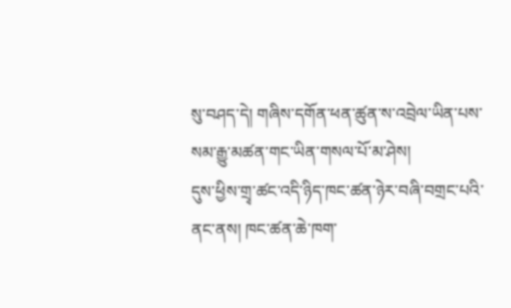སུ་བཤད་དེ། གཞིས་དགོན་ཕན་ཚུན་ས་འབྲེལ་ཡིན་པས་སམ་རྒྱུ་མཚན་གང་ཡིན་གསལ་པོ་མ་ཤེས།
དུས་ཕྱིས་གྲྭ་ཚང་འདི་ཉིད་ཁང་ཚན་ཉེར་བཞི་བགྲང་པའི་ནང་ནས། ཁང་ཚན་ཆེ་ཁག་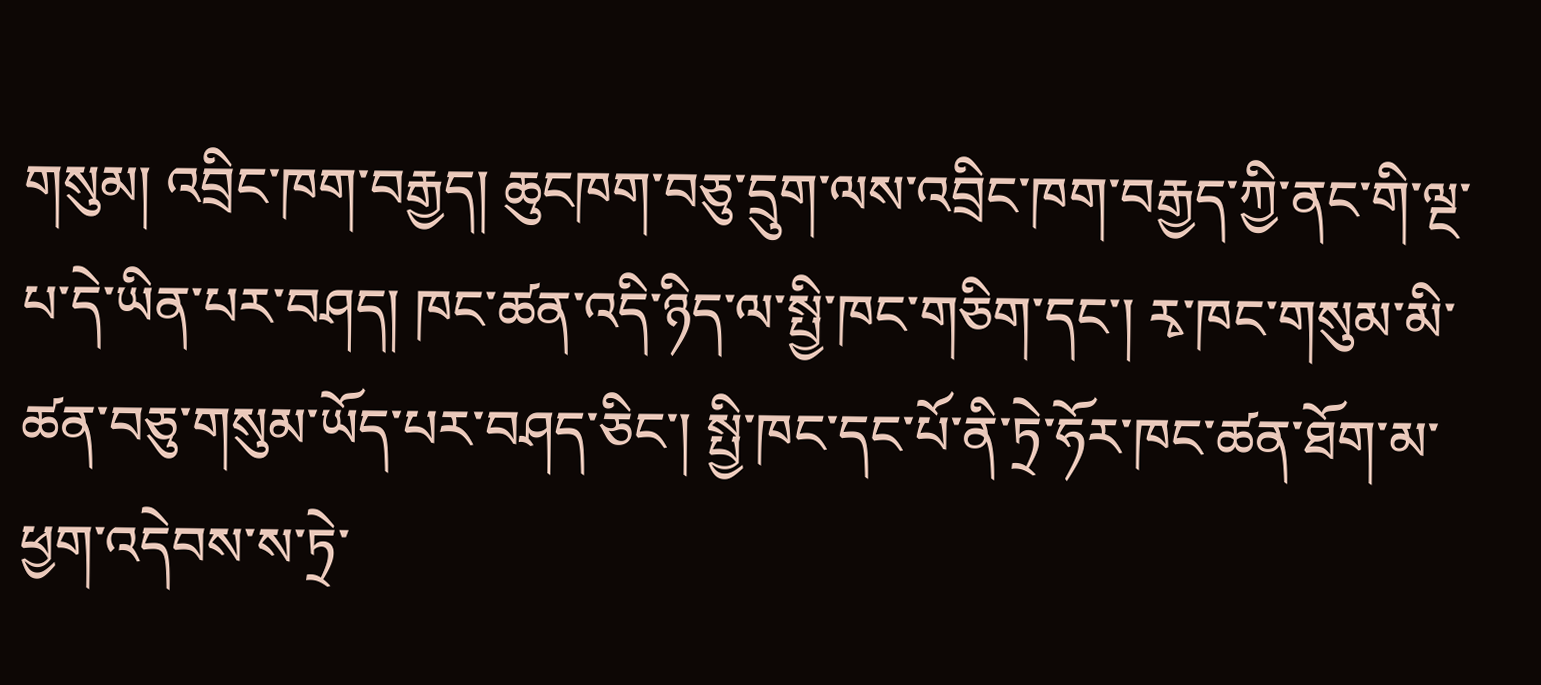གསུམ། འབྲིང་ཁག་བརྒྱད། ཆུངཁག་བཅུ་དྲུག་ལས་འབྲིང་ཁག་བརྒྱད་ཀྱི་ནང་གི་ལྔ་པ་དེ་ཡིན་པར་བཤད། ཁང་ཚན་འདི་ཉིད་ལ་སྤྱི་ཁང་གཅིག་དང་། རྭ་ཁང་གསུམ་མི་ཚན་བཅུ་གསུམ་ཡོད་པར་བཤད་ཅིང་། སྤྱི་ཁང་དང་པོ་ནི་ཏྲེ་ཧོར་ཁང་ཚན་ཐོག་མ་ཕྱག་འདེབས་ས་ཏྲེ་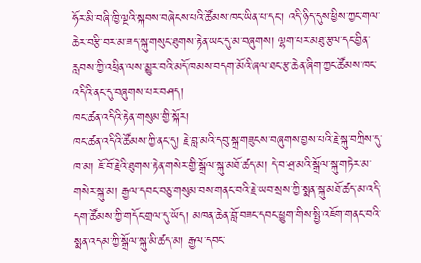ཧོར་མི་བཞི་ཁྱི་ལྔའི་སྐབས་བཞེངས་པའི་ཚོམས་ཁང་ཡིན་པ་དང་། འདི་ཉིད་དུས་ཕྱིས་ཀྱང་གལ་ཆེར་བརྩི་བར་མ་ཟད་སྐུ་གསུང་ཐུགས་རྟེན་ཡང་དུ་མ་བཞུགས། ལྷག་པར་མཐུ་རྩལ་དང་བྱིན་རླབས་ཀྱི་འཕྲིན་ལས་མྱུར་བའི་མདོ་ཁམས་བདག་མོའི་ཞལ་ཐང་རྩ་ཆེན་ཞིག་ཀྱང་ཚོམས་ཁང་འདིའི་ནང་དུ་བཞུགས་པར་བཤད།
ཁང་ཚན་འདིའི་རྟེན་གསུམ་གྱི་སྐོར།
ཁང་ཚན་འདིའི་ཚོམས་ཀྱི་ནང་དུ། རྗེ་བླ་མའི་དབུ་སྐྲ་གཟུངས་བཞུགས་བྱས་པའི་རྗེ་སྐུ་བཀྲིས་དུ་ཁ་མ། ཇོ་བོ་རྗེའི་ཐུགས་རྟེན་གསེར་གྱི་སྒྲོལ་སྐུ་མཐོ་ཚད་མ། དེ་བ་ཤྲ་མའི་སྒྲོལ་སྐུ་གཏེར་མ་གསེར་སྐུ་མ། རྒྱལ་དབང་བཅུ་གསུམ་བས་གནང་བའི་རྗེ་ཡབ་སྲས་ཀྱི་སྨན་སྐུ་མཐོ་ཚད་མ་འདི་དག་ཚོམས་ཀྱི་གདོང་གྲལ་དུ་ཡོད། མཁན་ཆེན་བློ་བཟང་དབང་ཕྱུག་གིས་སྤྱི་འཇོག་གནང་བའི་སྨན་འདམ་ཀྱི་སྒྲོལ་སྐུ་མི་ཚད་མ། རྒྱལ་དབང་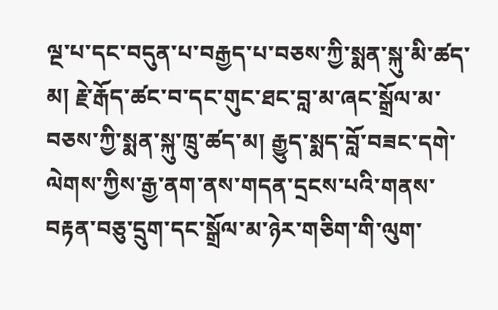ལྔ་པ་དང་བདུན་པ་བརྒྱད་པ་བཅས་ཀྱི་སྨན་སྐུ་མི་ཚད་མ། རྗེ་རྒོད་ཚང་བ་དང་གུང་ཐང་བླ་མ་ཞང་སྒྲོལ་མ་བཅས་ཀྱི་སྨན་སྐུ་ཁྲུ་ཚད་མ། རྒྱུད་སྨད་བློ་བཟང་དགེ་ལེགས་ཀྱིས་རྒྱ་ནག་ནས་གདན་དྲངས་པའི་གནས་བརྟན་བཅུ་དྲུག་དང་སྒྲོལ་མ་ཉེར་གཅིག་གི་ལུག་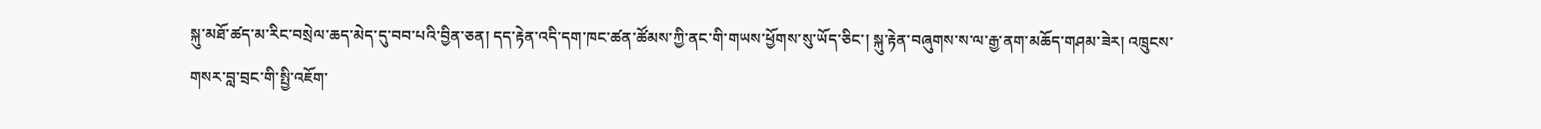སྐུ་མཐོ་ཚད་མ་རིང་བསྲེལ་ཆད་མེད་དུ་བབ་པའི་བྱིན་ཅན། དད་རྟེན་འདི་དག་ཁང་ཚན་ཚོམས་ཀྱི་ནང་གི་གཡས་ཕྱོགས་སུ་ཡོད་ཅིང་། སྐུ་རྟེན་བཞུགས་ས་ལ་རྒྱ་ནག་མཆོད་གཤམ་ཟེར། འཁྲུངས་གསར་བླ་བྲང་གི་སྤྱི་འཇོག་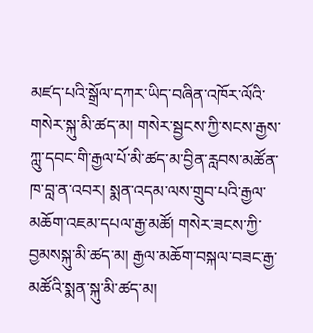མཛད་པའི་སྒྲོལ་དཀར་ཡིད་བཞིན་འཁོར་ལོའི་གསེར་སྐུ་མི་ཚད་མ། གསེར་སྦྱངས་ཀྱི་སངས་རྒྱས་ཀླུ་དབང་གི་རྒྱལ་པོ་མི་ཚད་མ་བྱིན་རླབས་མཚོན་ཁ་བླ་ན་འབར། སྨན་འདམ་ལས་གྲུབ་པའི་རྒྱལ་མཆོག་འཇམ་དཔལ་རྒྱ་མཚོ། གསེར་ཟངས་ཀྱི་བྱམསསྐུ་མི་ཚད་མ། རྒྱལ་མཆོག་བསྐལ་བཟང་རྒྱ་མཚོའི་སྨན་སྐུ་མི་ཚད་མ།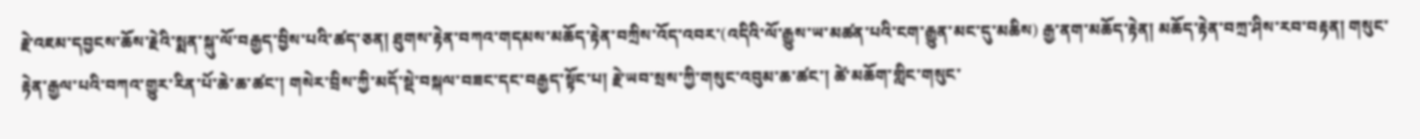རྗེ་འཇམ་དབྱངས་ཆོས་རྗེའི་སྨན་སྐུ་ལོ་བརྒྱད་བྱིས་པའི་ཚད་ཅན། ཐུགས་རྟེན་བཀའ་གདམས་མཆོད་རྟེན་བཀྲིས་འོད་འབར་(འདིའི་ལོ་རྒྱུས་ཡ་མཚན་པའི་ངག་རྒྱུན་མང་དུ་མཆིས) རྒྱ་ནག་མཆོད་རྟེན། མཆོད་རྟེན་བཀྲ་ཤིས་རབ་བརྟན། གསུང་རྟེན་རྒྱལ་པའི་བཀའ་གྱུར་རིན་པོ་ཆེ་ཆ་ཚང་། གསེར་བྲིས་ཀྱི་མདོ་སྡེ་བསྐལ་བཟང་དང་བརྒྱད་སྟོང་པ། རྗེ་ཡབ་སྲས་ཀྱི་གསུང་འབུམ་ཆ་ཚང་། ཚེ་མཆོག་གླིང་གསུང་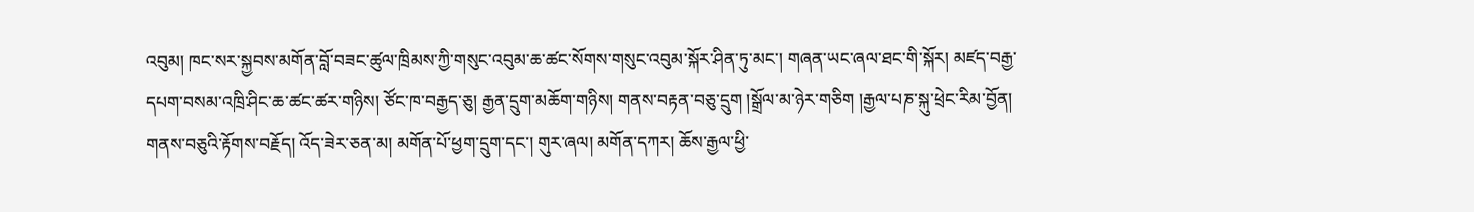འབུམ། ཁང་སར་སྐྱབས་མགོན་བློ་བཟང་ཚུལ་ཁྲིམས་ཀྱི་གསུང་འབུམ་ཆ་ཚང་སོགས་གསུང་འབུམ་སྐོར་ཤིན་ཏུ་མང་། གཞན་ཡང་ཞལ་ཐང་གི་སྐོར། མཛད་བརྒྱ་དཔག་བསམ་འཁྲི་ཤིང་ཆ་ཚང་ཚར་གཉིས། ཙོང་ཁ་བརྒྱད་ཅུ། རྒྱན་དྲུག་མཆོག་གཉིས། གནས་བརྟན་བཅུ་དྲུག །སྒྲོལ་མ་ཉེར་གཅིག །རྒྱལ་པཎ་སྐུ་ཕྲེང་རིམ་བྱོན། གནས་བཅུའི་རྟོགས་བརྗོད། འོད་ཟེར་ཅན་མ། མགོན་པོ་ཕྱག་དྲུག་དང་། གུར་ཞལ། མགོན་དཀར། ཆོས་རྒྱལ་ཕྱི་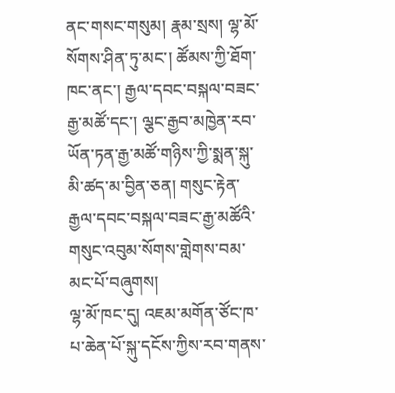ནང་གསང་གསུམ། རྣམ་སྲས། ལྷ་མོ་སོགས་ཤིན་ཏུ་མང་། ཚོམས་ཀྱི་ཐོག་ཁང་ནང་། རྒྱལ་དབང་བསྐལ་བཟང་རྒྱ་མཚོ་དང་། ལྕང་རྒྱབ་མཁྱེན་རབ་ཡོན་ཏན་རྒྱ་མཚོ་གཉིས་ཀྱི་སྨན་སྐུ་མི་ཚད་མ་བྱིན་ཅན། གསུང་རྟེན་རྒྱལ་དབང་བསྐལ་བཟང་རྒྱ་མཚོའི་གསུང་འབུམ་སོགས་གླེགས་བམ་མང་པོ་བཞུགས།
ལྷ་མོ་ཁང་དུ། འཇམ་མགོན་ཙོང་ཁ་པ་ཆེན་པོ་སྐུ་དངོས་ཀྱིས་རབ་གནས་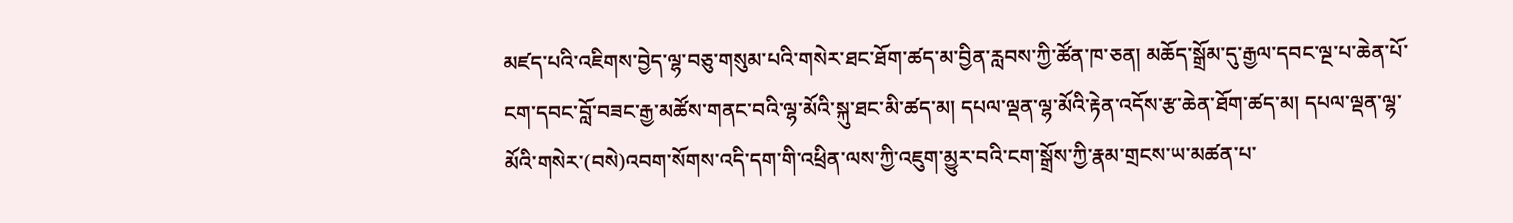མཛད་པའི་འཇིགས་བྱེད་ལྷ་བཅུ་གསུམ་པའི་གསེར་ཐང་ཐོག་ཚད་མ་བྱིན་རླབས་ཀྱི་ཚོན་ཁ་ཅན། མཆོད་སྒྲོམ་དུ་རྒྱལ་དབང་ལྔ་པ་ཆེན་པོ་ངག་དབང་བློ་བཟང་རྒྱ་མཚོས་གནང་བའི་ལྷ་མོའི་སྐུ་ཐང་མི་ཚད་མ། དཔལ་ལྡན་ལྷ་མོའི་རྟེན་འདོས་རྩ་ཆེན་ཐོག་ཚད་མ། དཔལ་ལྡན་ལྷ་མོའི་གསེར་(བསེ)འབག་སོགས་འདི་དག་གི་འཕྲིན་ལས་ཀྱི་འཇུག་མྱུར་བའི་ངག་སྒྲོས་ཀྱི་རྣམ་གྲངས་ཡ་མཚན་པ་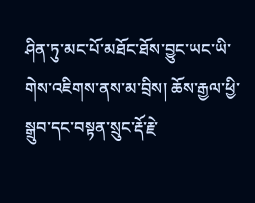ཤིན་ཏུ་མང་པོ་མཐོང་ཐོས་བྱུང་ཡང་ཡི་གེས་འཇིགས་ནས་མ་བྲིས། ཆོས་རྒྱལ་ཕྱི་སྒྲུབ་དང་བསྟན་སྲུང་རྡོ་རྗེ་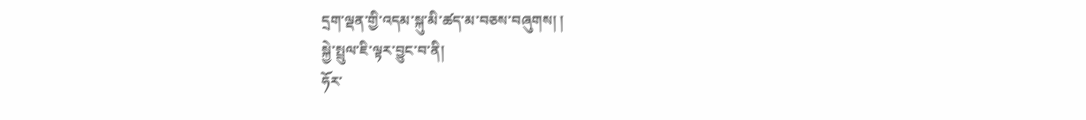དྲག་ལྡན་གྱི་འདམ་སྐུ་མི་ཚད་མ་བཅས་བཞུགས། །
སྐྱེ་སྤྲུལ་ཇི་ལྟར་བྱུང་བ་ནི།
ཧོར་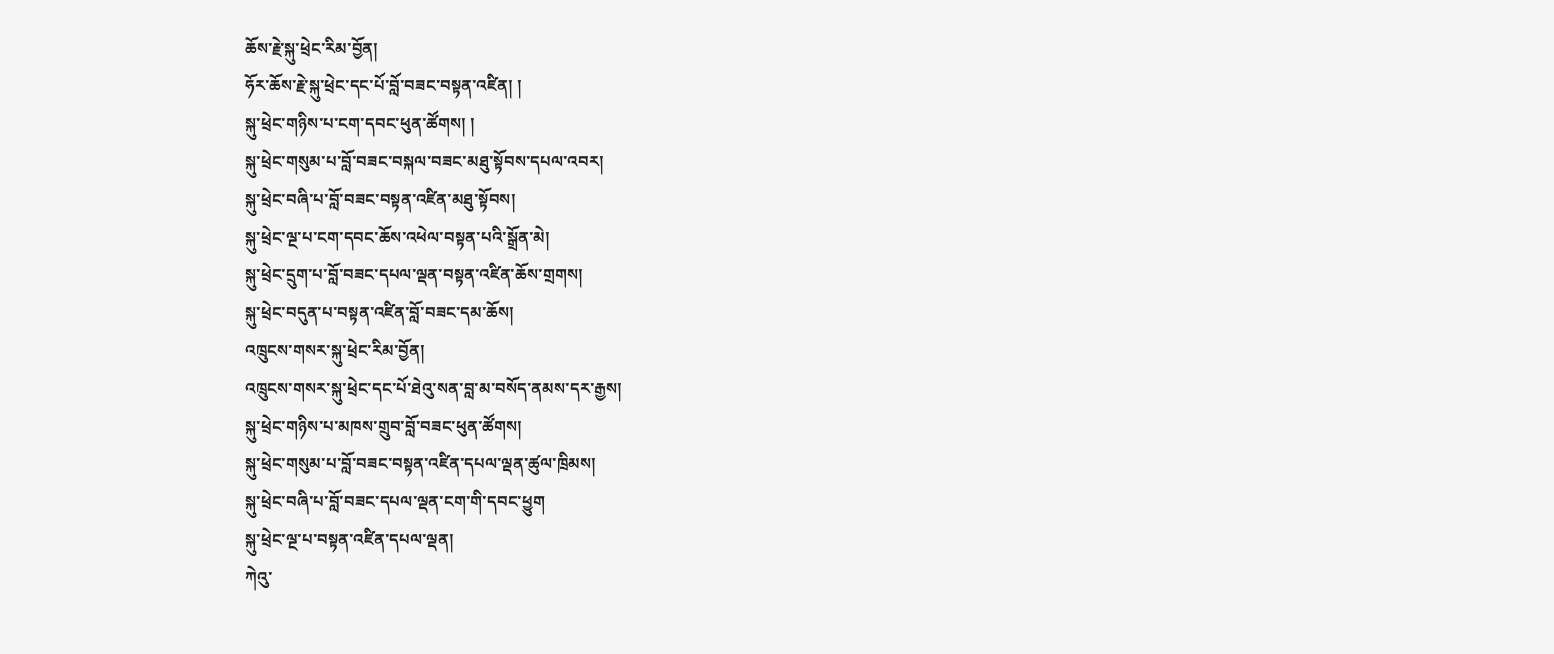ཆོས་རྗེ་སྐུ་ཕྲེང་རིམ་བྱོན།
ཧོར་ཆོས་རྗེ་སྐུ་ཕྲེང་དང་པོ་བློ་བཟང་བསྟན་འཛིན། །
སྐུ་ཕྲེང་གཉིས་པ་ངག་དབང་ཕུན་ཚོགས། །
སྐུ་ཕྲེང་གསུམ་པ་བློ་བཟང་བསྐལ་བཟང་མཐུ་སྟོབས་དཔལ་འབར།
སྐུ་ཕྲེང་བཞི་པ་བློ་བཟང་བསྟན་འཛིན་མཐུ་སྟོབས།
སྐུ་ཕྲེང་ལྔ་པ་ངག་དབང་ཆོས་འཕེལ་བསྟན་པའི་སྒྲོན་མེ།
སྐུ་ཕྲེང་དྲུག་པ་བློ་བཟང་དཔལ་ལྡན་བསྟན་འཛིན་ཆོས་གྲགས།
སྐུ་ཕྲེང་བདུན་པ་བསྟན་འཛིན་བློ་བཟང་དམ་ཆོས།
འཁྲུངས་གསར་སྐུ་ཕྲེང་རིམ་བྱོན།
འཁྲུངས་གསར་སྐུ་ཕྲེང་དང་པོ་ཐེའུ་སན་བླ་མ་བསོད་ནམས་དར་རྒྱས།
སྐུ་ཕྲེང་གཉིས་པ་མཁས་གྲུབ་བློ་བཟང་ཕུན་ཚོགས།
སྐུ་ཕྲེང་གསུམ་པ་བློ་བཟང་བསྟན་འཛིན་དཔལ་ལྡན་ཚུལ་ཁྲིམས།
སྐུ་ཕྲེང་བཞི་པ་བློ་བཟང་དཔལ་ལྡན་ངག་གི་དབང་ཕྱུག
སྐུ་ཕྲེང་ལྔ་པ་བསྟན་འཛིན་དཔལ་ལྡན།
ཀེའུ་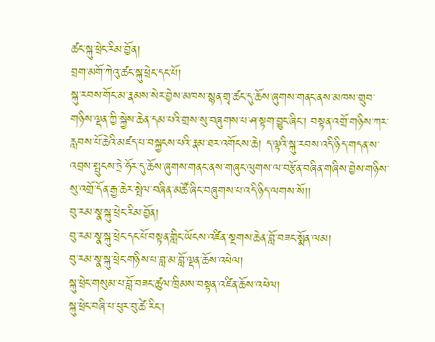ཚང་སྐུ་ཕྲེང་རིམ་བྱོན།
བྲག་མགོ་ཀེའུ་ཚང་སྐུ་ཕྲེང་དང་པོ།
སྐུ་རབས་གོང་མ་རྣམས་སེར་བྱེས་མཁས་སྙན་གྲྭ་ཚང་དུ་ཆོས་ཞུགས་གནང་ནས་མཁས་གྲུབ་གཉིས་ལྡན་ཀྱི་སྐྱེས་ཆེན་དམ་པའི་གྲས་སུ་བཞུགས་པ་ཤ་སྟག་བྱུང་ཞིང་། བསྟན་འགྲོ་གཉིས་ཀར་རླབས་པོ་ཆེའི་མཛད་པ་བསྐྱངས་པའི་རྣམ་ཐར་འགོངས་ཆེ། ད་ལྟའི་སྐུ་རབས་འདི་ཉིད་གདན་ས་འབྲས་སྤུངས་ཏྲེ་ཧོར་དུ་ཆོས་ཞུགས་གནང་ནས་གཞུང་ལུགས་ལ་བརྩོན་བཞིན་གཞིས་བྱེས་གཉིས་སུ་འགྲོ་དོན་རྒྱ་ཆེར་སྤེལ་བཞིན་མཚོ་ཞིང་བཞུགས་པ་འདི་ཉིད་ལགས་སོ།།
བུ་རམ་སྣ་སྐུ་ཕྲེང་རིམ་བྱོན།
བུ་རམ་སྣ་སྐུ་ཕྲེང་དང་པོ་བསྟན་གླིང་ཡོངས་འཛིན་སྔགས་ཆེན་བློ་བཟང་སྨོན་ལམ།
བུ་རམ་སྣ་སྐུ་ཕྲེང་གཉིས་པ་བླ་མ་བློ་ལྡན་ཆོས་འཕེལ།
སྐུ་ཕྲེང་གསུམ་པ་བློ་བཟང་ཚུལ་ཁྲིམས་བསྟན་འཛིན་ཆོས་འཕེལ།
སྐུ་ཕྲེང་བཞི་པ་ཕུར་བུ་ཚེ་རིང་།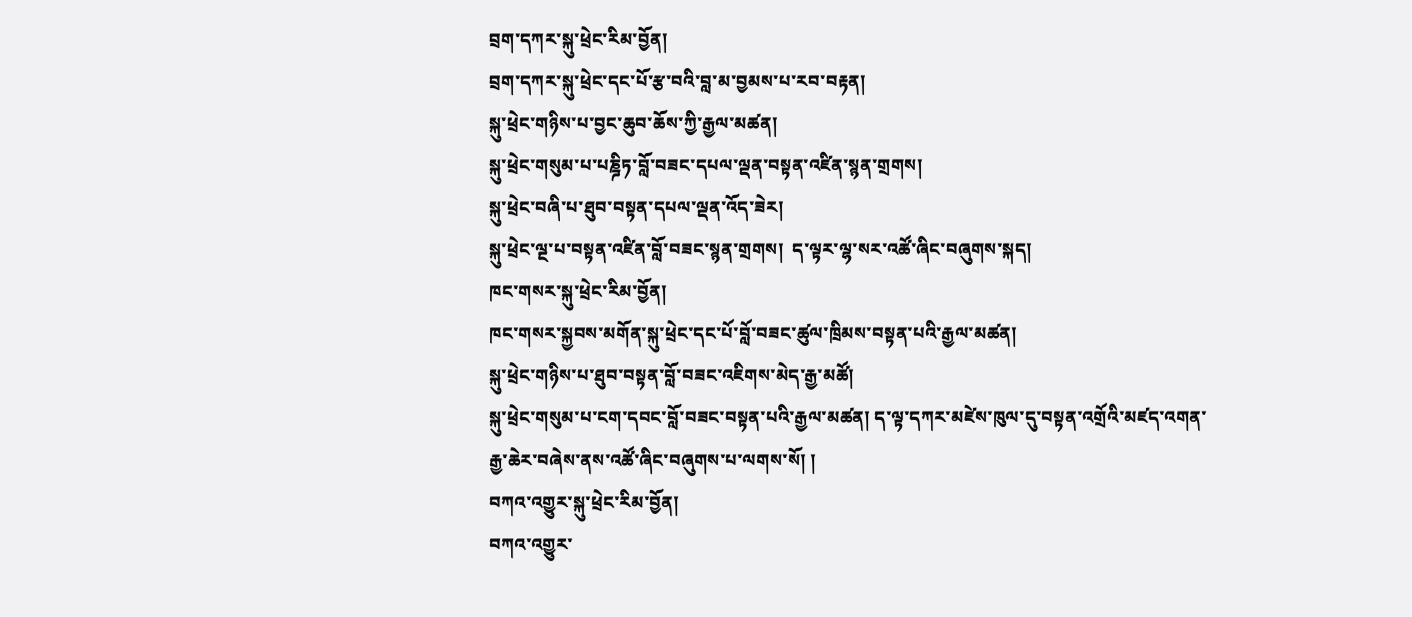བྲག་དཀར་སྐུ་ཕྲེང་རིམ་བྱོན།
བྲག་དཀར་སྐུ་ཕྲེང་དང་པོ་རྩ་བའི་བླ་མ་བྱམས་པ་རབ་བརྟན།
སྐུ་ཕྲེང་གཉིས་པ་བྱང་ཆུབ་ཆོས་ཀྱི་རྒྱལ་མཚན།
སྐུ་ཕྲེང་གསུམ་པ་པཎྜིཏ་བློ་བཟང་དཔལ་ལྡན་བསྟན་འཛིན་སྙན་གྲགས།
སྐུ་ཕྲེང་བཞི་པ་ཐུབ་བསྟན་དཔལ་ལྡན་འོད་ཟེར།
སྐུ་ཕྲེང་ལྔ་པ་བསྟན་འཛིན་བློ་བཟང་སྙན་གྲགས།  ད་ལྟར་ལྷ་སར་འཚོ་ཞིང་བཞུགས་སྐད།
ཁང་གསར་སྐུ་ཕྲེང་རིམ་བྱོན།
ཁང་གསར་སྐྱབས་མགོན་སྐུ་ཕྲེང་དང་པོ་བློ་བཟང་ཚུལ་ཁྲིམས་བསྟན་པའི་རྒྱལ་མཚན།
སྐུ་ཕྲེང་གཉིས་པ་ཐུབ་བསྟན་བློ་བཟང་འཇིགས་མེད་རྒྱ་མཚོ།
སྐུ་ཕྲེང་གསུམ་པ་ངག་དབང་བློ་བཟང་བསྟན་པའི་རྒྱལ་མཚན། ད་ལྟ་དཀར་མཛེས་ཁུལ་དུ་བསྟན་འགྲོའི་མཛད་འགན་རྒྱ་ཆེར་བཞེས་ནས་འཚོ་ཞིང་བཞུགས་པ་ལགས་སོ། །
བཀའ་འགྱུར་སྐུ་ཕྲེང་རིམ་བྱོན།
བཀའ་འགྱུར་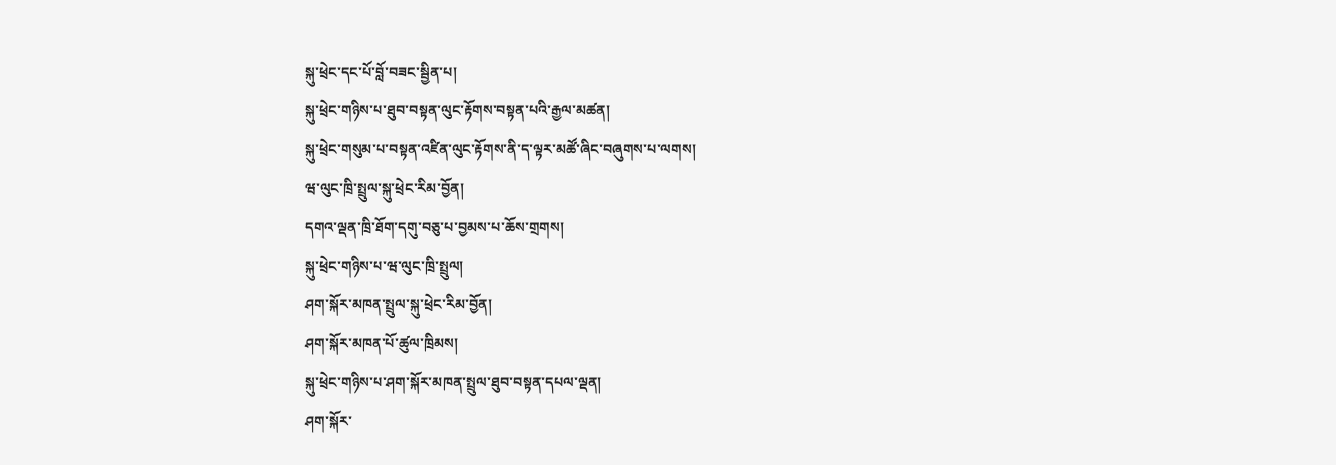སྐུ་ཕྲེང་དང་པོ་བློ་བཟང་སྦྱིན་པ།
སྐུ་ཕྲེང་གཉིས་པ་ཐུབ་བསྟན་ལུང་རྟོགས་བསྟན་པའི་རྒྱལ་མཚན།
སྐུ་ཕྲེང་གསུམ་པ་བསྟན་འཛིན་ལུང་རྟོགས་ནི་ད་ལྟར་མཚོ་ཞིང་བཞུགས་པ་ལགས།
ཝ་ལུང་ཁྲི་སྤྲུལ་སྐུ་ཕྲེང་རིམ་བྱོན།
དགའ་ལྡན་ཁྲི་ཐོག་དགུ་བཅུ་པ་བྱམས་པ་ཆོས་གྲགས།
སྐུ་ཕྲེང་གཉིས་པ་ཝ་ལུང་ཁྲི་སྤྲུལ།
ཤག་སྐོར་མཁན་སྤྲུལ་སྐུ་ཕྲེང་རིམ་བྱོན།
ཤག་སྐོར་མཁན་པོ་ཚུལ་ཁྲིམས།
སྐུ་ཕྲེང་གཉིས་པ་ཤག་སྐོར་མཁན་སྤྲུལ་ཐུབ་བསྟན་དཔལ་ལྡན།
ཤག་སྐོར་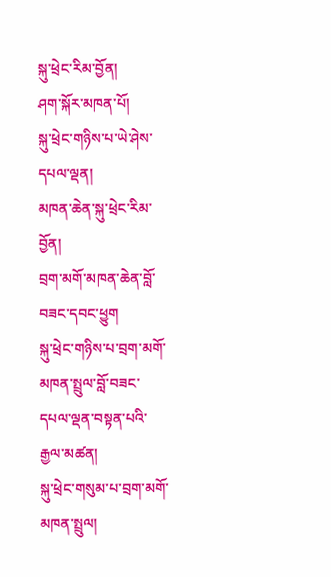སྐུ་ཕྲེང་རིམ་བྱོན།
ཤག་སྐོར་མཁན་པོ།
སྐུ་ཕྲེང་གཉིས་པ་ཡེ་ཤེས་དཔལ་ལྡན།
མཁན་ཆེན་སྐུ་ཕྲེང་རིམ་བྱོན།
བྲག་མགོ་མཁན་ཆེན་བློ་བཟང་དབང་ཕྱུག
སྐུ་ཕྲེང་གཉིས་པ་བྲག་མགོ་མཁན་སྤྲུལ་བློ་བཟང་དཔལ་ལྡན་བསྟན་པའི་རྒྱལ་མཚན།
སྐུ་ཕྲེང་གསུམ་པ་བྲག་མགོ་མཁན་སྤྲུལ།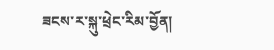ཟངས་ར་སྐུ་ཕྲེང་རིམ་བྱོན།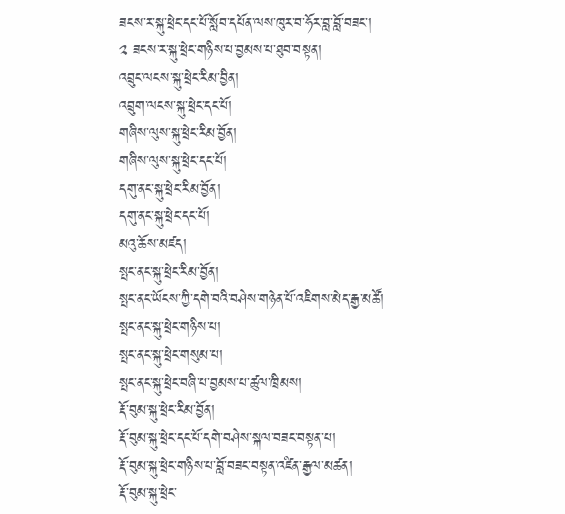ཟངས་ར་སྐུ་ཕྲེང་དང་པོ་སློབ་དཔོན་ལས་ཁུར་བ་ཧོར་བླ་བློ་བཟང་།
༢ ཟངས་ར་སྐུ་ཕྲེང་གཉིས་པ་བྱམས་པ་ཐུབ་བསྟན།
འབྲུང་ལངས་སྐུ་ཕྲེང་རིམ་བྱིན།
འབྲུག་ལངས་སྐུ་ཕྲེང་དང་པོ།
གཞིས་ལུས་སྐུ་ཕྲེང་རིམ་བྱོན།
གཞིས་ལུས་སྐུ་ཕྲེང་དང་པོ།
དགུ་ནང་སྐུ་ཕྲེང་རིམ་བྱོན།
དགུ་ནང་སྐུ་ཕྲེང་དང་པོ།
མའུ་ཆོས་མཛད།
སྤང་ནང་སྐུ་ཕྲེང་རིམ་བྱོན།
སྤང་ནང་ཡོངས་ཀྱི་དགེ་བའི་བཤེས་གཉེན་པོ་འཇིགས་མེད་རྒྱ་མཚོ།
སྤང་ནང་སྐུ་ཕྲེང་གཉིས་པ།
སྤང་ནང་སྐུ་ཕྲེང་གསུམ་པ།
སྤང་ནང་སྐུ་ཕྲེང་བཞི་པ་བྱམས་པ་ཚུལ་ཁྲིམས།
རྡོ་བུམ་སྐུ་ཕྲེང་རིམ་བྱོན།
རྡོ་བུམ་སྐུ་ཕྲེང་དང་པོ་དགེ་བཤེས་སྐལ་བཟང་བསྟན་པ།
རྡོ་བུམ་སྐུ་ཕྲེང་གཉིས་པ་བློ་བཟང་བསྟན་འཛིན་རྒྱལ་མཚན།
རྡོ་བུམ་སྐུ་ཕྲེང་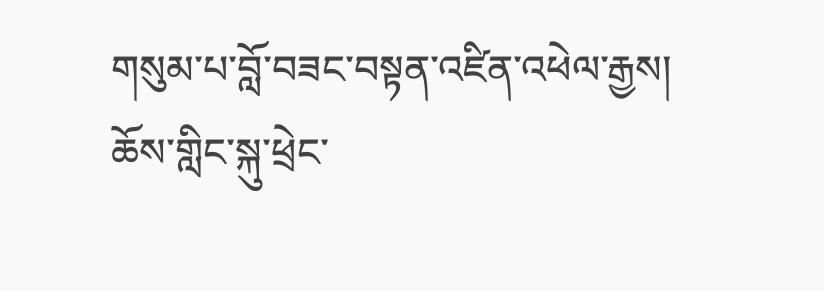གསུམ་པ་བློ་བཟང་བསྟན་འཛིན་འཕེལ་རྒྱས།
ཆོས་གླིང་སྐུ་ཕྲེང་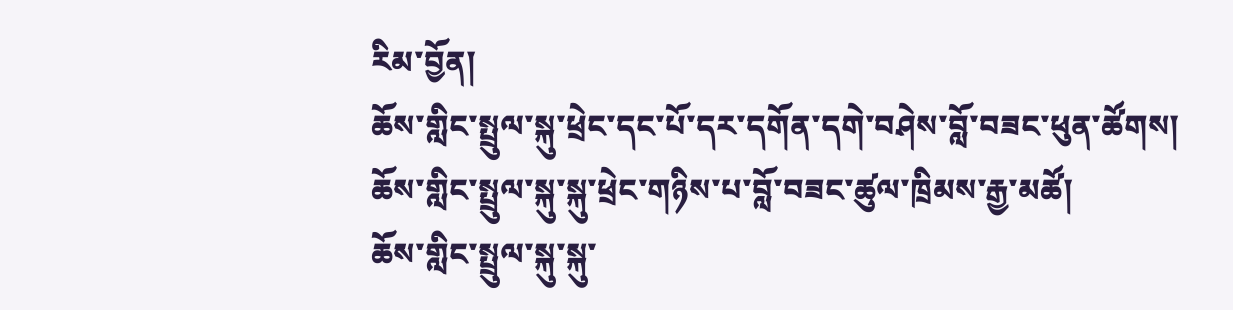རིམ་བྱོན།
ཆོས་གླིང་སྤྲུལ་སྐུ་ཕྲེང་དང་པོ་དར་དགོན་དགེ་བཤེས་བློ་བཟང་ཕུན་ཚོགས།
ཆོས་གླིང་སྤྲུལ་སྐུ་སྐུ་ཕྲེང་གཉིས་པ་བློ་བཟང་ཚུལ་ཁྲིམས་རྒྱ་མཚོ།
ཆོས་གླིང་སྤྲུལ་སྐུ་སྐུ་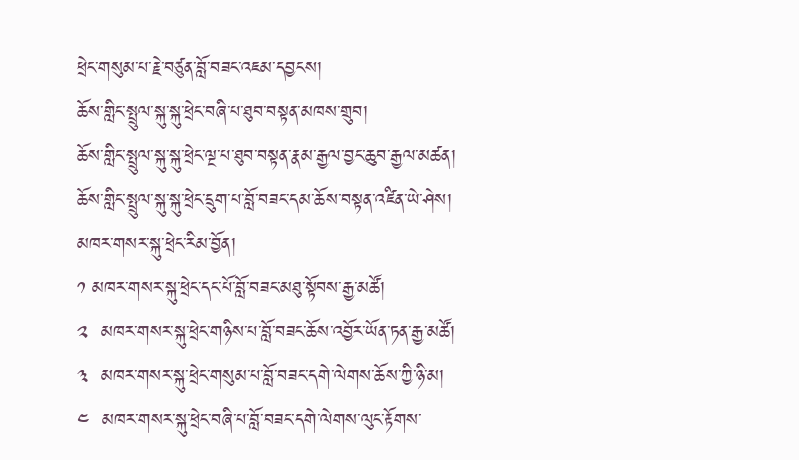ཕྲེང་གསུམ་པ་རྗེ་བཙུན་བློ་བཟང་འཇམ་དབྱངས།
ཆོས་གླིང་སྤྲུལ་སྐུ་སྐུ་ཕྲེང་བཞི་པ་ཐུབ་བསྟན་མཁས་གྲུབ།
ཆོས་གླིང་སྤྲུལ་སྐུ་སྐུ་ཕྲེང་ལྔ་པ་ཐུབ་བསྟན་རྣམ་རྒྱལ་བྱང་ཆུབ་རྒྱལ་མཚན།
ཆོས་གླིང་སྤྲུལ་སྐུ་སྐུ་ཕྲེང་དྲུག་པ་བློ་བཟང་དམ་ཆོས་བསྟན་འཛིན་ཡེ་ཤེས།
མཁར་གསར་སྐུ་ཕྲེང་རིམ་བྱོན།
༡ མཁར་གསར་སྐུ་ཕྲེང་དང་པོ་བློ་བཟང་མཐུ་སྟོབས་རྒྱ་མཚོ།
༢  མཁར་གསར་སྐུ་ཕྲེང་གཉིས་པ་བློ་བཟང་ཆོས་འབྱོར་ཡོན་ཏན་རྒྱ་མཚོ།
༣  མཁར་གསར་སྐུ་ཕྲེང་གསུམ་པ་བློ་བཟང་དགེ་ལེགས་ཆོས་ཀྱི་ཉི་མ།
༤  མཁར་གསར་སྐུ་ཕྲེང་བཞི་པ་བློ་བཟང་དགེ་ལེགས་ལུང་རྟོགས་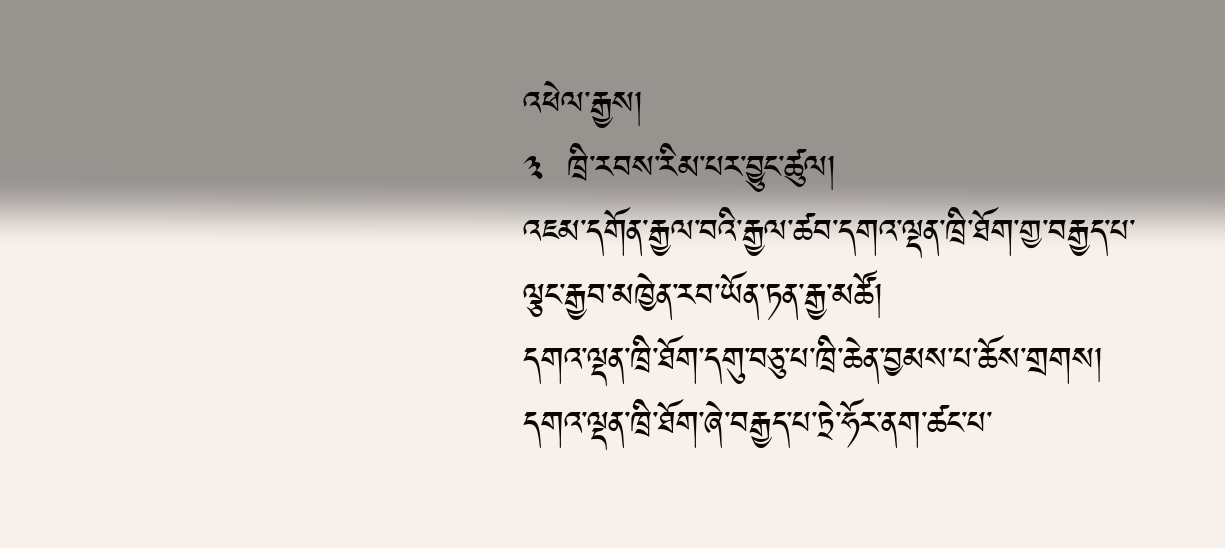འཕེལ་རྒྱས།
༣  ཁྲི་རབས་རིམ་པར་བྱུང་ཚུལ།
འཇམ་དགོན་རྒྱལ་བའི་རྒྱལ་ཚབ་དགའ་ལྡན་ཁྲི་ཐོག་གྱ་བརྒྱད་པ་ལྕང་རྒྱབ་མཁྱེན་རབ་ཡོན་ཏན་རྒྱ་མཚོ།
དགའ་ལྡན་ཁྲི་ཐོག་དགུ་བཅུ་པ་ཁྲི་ཆེན་བྱམས་པ་ཆོས་གྲགས།
དགའ་ལྡན་ཁྲི་ཐོག་ཞེ་བརྒྱད་པ་ཏྲེ་ཧོར་ནག་ཚང་པ་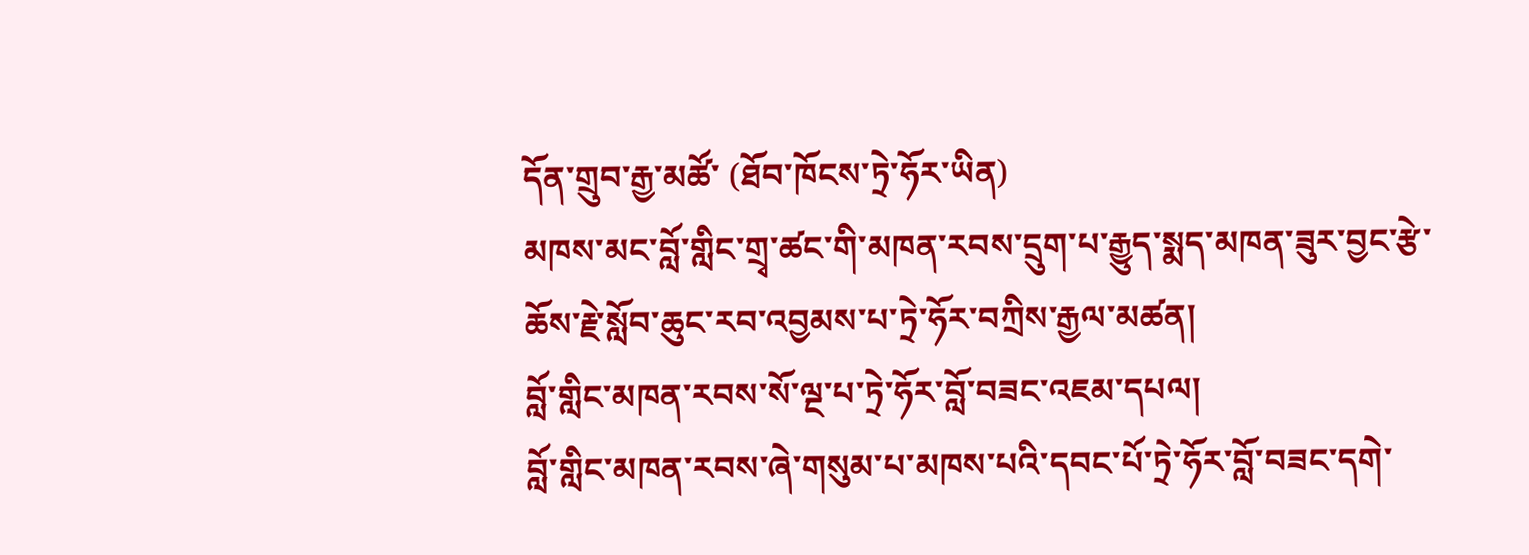དོན་གྲུབ་རྒྱ་མཚོ་ (ཐོབ་ཁོངས་ཏྲེ་ཧོར་ཡིན)
མཁས་མང་བློ་གླིང་གྲྭ་ཚང་གི་མཁན་རབས་དྲུག་པ་རྒྱུད་སྨད་མཁན་ཟུར་བྱང་རྩེ་ཆོས་རྗེ་སློབ་ཆུང་རབ་འབྱམས་པ་ཏྲེ་ཧོར་བཀྲིས་རྒྱལ་མཚན།
བློ་གླིང་མཁན་རབས་སོ་ལྔ་པ་ཏྲེ་ཧོར་བློ་བཟང་འཇམ་དཔལ།
བློ་གླིང་མཁན་རབས་ཞེ་གསུམ་པ་མཁས་པའི་དབང་པོ་ཏྲེ་ཧོར་བློ་བཟང་དགེ་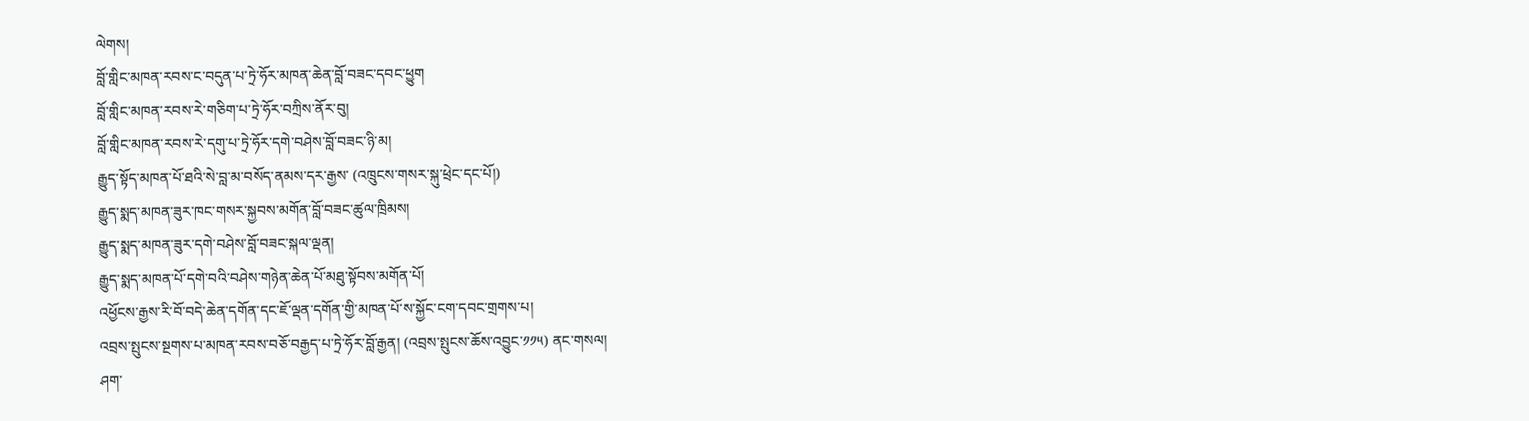ལེགས།
བློ་གླིང་མཁན་རབས་ང་བདུན་པ་ཏྲེ་ཧོར་མཁན་ཆེན་བློ་བཟང་དབང་ཕྱུག
བློ་གླིང་མཁན་རབས་རེ་གཅིག་པ་ཏྲེ་ཧོར་བཀྲིས་ནོར་བུ།
བློ་གླིང་མཁན་རབས་རེ་དགུ་པ་ཏྲེ་ཧོར་དགེ་བཤེས་བློ་བཟང་ཉི་མ།
རྒྱུད་སྟོད་མཁན་པོ་ཐའི་སེ་བླ་མ་བསོད་ནམས་དར་རྒྱས་ (འཁྲུངས་གསར་སྐུ་ཕྲེང་དང་པོ།)
རྒྱུད་སྨད་མཁན་ཟུར་ཁང་གསར་སྐྱབས་མགོན་བློ་བཟང་ཚུལ་ཁྲིམས།
རྒྱུད་སྨད་མཁན་ཟུར་དགེ་བཤེས་བློ་བཟང་སྐལ་ལྡན།
རྒྱུད་སྨད་མཁན་པོ་དགེ་བའི་བཤེས་གཉེན་ཆེན་པོ་མཐུ་སྟོབས་མགོན་པོ།
འཕྱོངས་རྒྱས་རི་བོ་བདེ་ཆེན་དགོན་དང་ཇོ་ལྡན་དགོན་གྱི་མཁན་པོ་ས་སྐྱོང་ངག་དབང་གྲགས་པ།
འབྲས་སྤུངས་སྔགས་པ་མཁན་རབས་བཅོ་བརྒྱད་པ་ཏྲེ་ཧོར་བློ་རྒྱན། (འབྲས་སྤུངས་ཆོས་འབྱུང་༡༡༥) ནང་གསལ།
ཤག་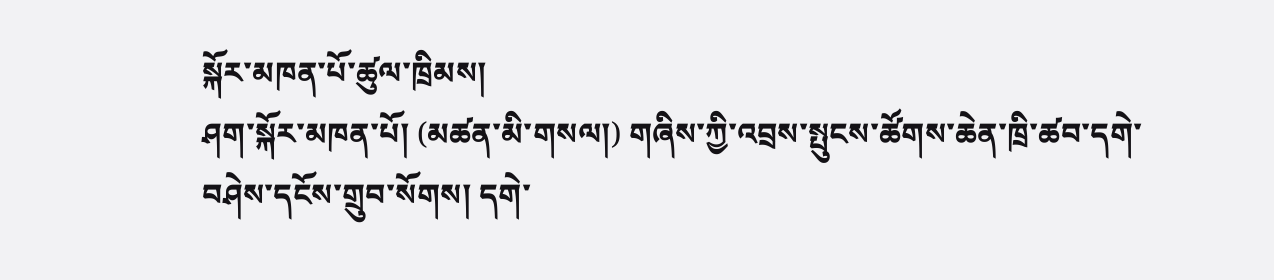སྐོར་མཁན་པོ་ཚུལ་ཁྲིམས།
ཤག་སྐོར་མཁན་པོ། (མཚན་མི་གསལ།) གཞིས་ཀྱི་འབྲས་སྤུངས་ཚོགས་ཆེན་ཁྲི་ཚབ་དགེ་བཤེས་དངོས་གྲུབ་སོགས། དགེ་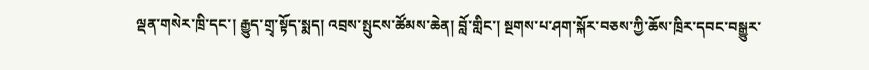ལྡན་གསེར་ཁྲི་དང་། རྒྱུད་གྲྭ་སྟོད་སྨད། འབྲས་སྤུངས་ཚོམས་ཆེན། བློ་གླིང་། སྔགས་པ་ཤག་སྐོར་བཅས་ཀྱི་ཆོས་ཁྲིར་དབང་བསྒྱུར་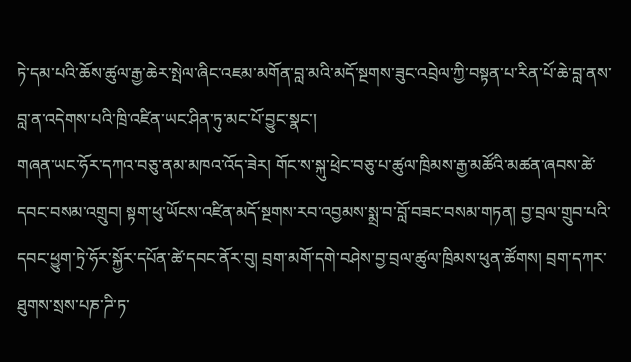ཏེ་དམ་པའི་ཆོས་ཚུལ་རྒྱ་ཆེར་སྤེལ་ཞིང་འཇམ་མགོན་བླ་མའི་མདོ་སྔགས་ཟུང་འབྲེལ་ཀྱི་བསྟན་པ་རིན་པོ་ཆེ་བླ་ནས་བླ་ན་འདེགས་པའི་ཁྲི་འཛིན་ཡང་ཤིན་ཏུ་མང་པོ་བྱུང་སྣང་།
གཞན་ཡང་ཧོར་དཀའ་བཅུ་ནམ་མཁའ་འོད་ཟེར། གོང་ས་སྐུ་ཕྲེང་བཅུ་པ་ཚུལ་ཁྲིམས་རྒྱ་མཚོའི་མཚན་ཞབས་ཚེ་དབང་བསམ་འགྲུབ། སྟག་ཕུ་ཡོངས་འཛིན་མདོ་སྔགས་རབ་འབྱམས་སྨྲ་བ་བློ་བཟང་བསམ་གཏན། བྱ་བྲལ་གྲུབ་པའི་དབང་ཕྱུག་ཏྲེ་ཧོར་སྐྱོར་དཔོན་ཚེ་དབང་ནོར་བུ། བྲག་མགོ་དགེ་བཤེས་བྱ་བྲལ་ཚུལ་ཁྲིམས་ཕུན་ཚོགས། བྲག་དཀར་ཐུགས་སྲས་པཎ་ཌི་ཏ་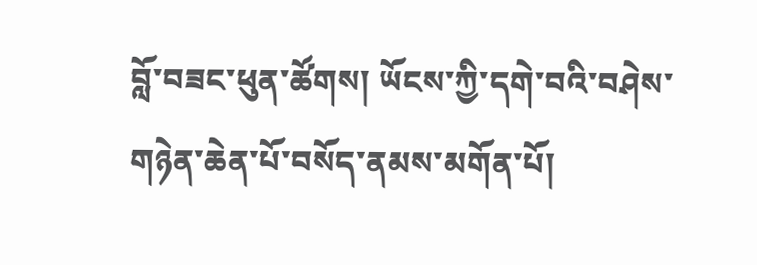བློ་བཟང་ཕུན་ཚོགས། ཡོངས་ཀྱི་དགེ་བའི་བཤེས་གཉེན་ཆེན་པོ་བསོད་ནམས་མགོན་པོ།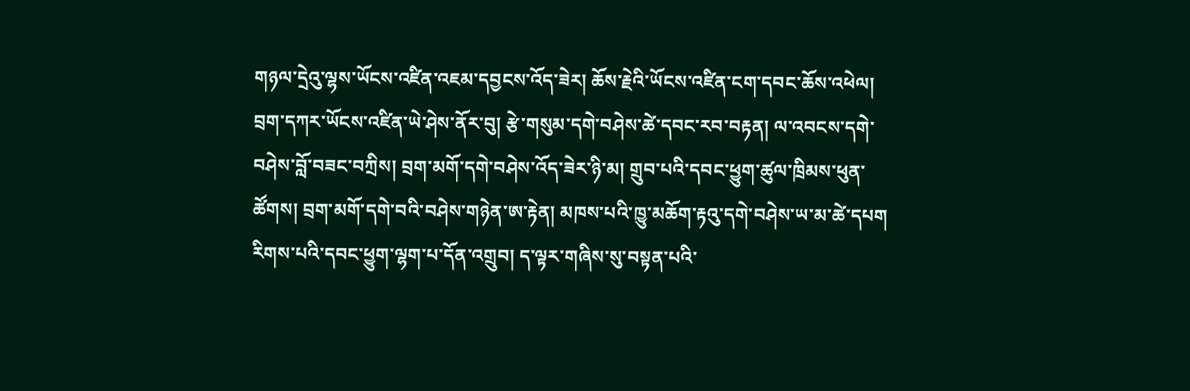གཉལ་དྲེའུ་ལྷས་ཡོངས་འཛིན་འཇམ་དབྱངས་འོད་ཟེར། ཆོས་རྗེའི་ཡོངས་འཛིན་ངག་དབང་ཆོས་འཕེལ། བྲག་དཀར་ཡོངས་འཛིན་ཡེ་ཤེས་ནོར་བུ། རྩེ་གསུམ་དགེ་བཤེས་ཚེ་དབང་རབ་བརྟན། ལ་འབངས་དགེ་བཤེས་བློ་བཟང་བཀྲིས། བྲག་མགོ་དགེ་བཤེས་འོད་ཟེར་ཉི་མ། གྲུབ་པའི་དབང་ཕྱུག་ཚུལ་ཁྲིམས་ཕུན་ཚོགས། བྲག་མགོ་དགེ་བའི་བཤེས་གཉེན་ཨ་རྟེན། མཁས་པའི་ཁྱུ་མཆོག་རྟའུ་དགེ་བཤེས་ཡ་མ་ཚེ་དཔག རིགས་པའི་དབང་ཕྱུག་ལྷག་པ་དོན་འགྲུབ། ད་ལྟར་གཞིས་སུ་བསྟན་པའི་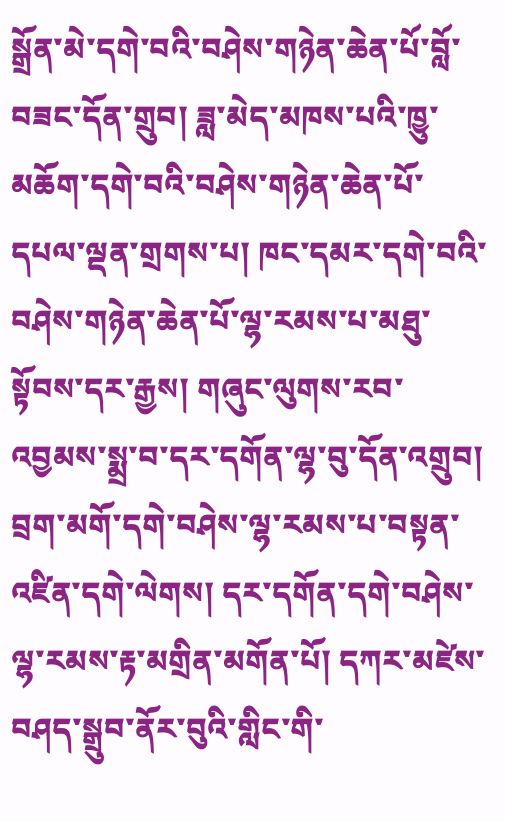སྒྲོན་མེ་དགེ་བའི་བཤེས་གཉེན་ཆེན་པོ་བློ་བཟང་དོན་གྲུབ། ཟླ་མེད་མཁས་པའི་ཁྱུ་མཆོག་དགེ་བའི་བཤེས་གཉེན་ཆེན་པོ་དཔལ་ལྡན་གྲགས་པ། ཁང་དམར་དགེ་བའི་བཤེས་གཉེན་ཆེན་པོ་ལྷ་རམས་པ་མཐུ་སྟོབས་དར་རྒྱས། གཞུང་ལུགས་རབ་འབྱམས་སྨྲ་བ་དར་དགོན་ལྷ་བུ་དོན་འགྲུབ། བྲག་མགོ་དགེ་བཤེས་ལྷ་རམས་པ་བསྟན་འཛིན་དགེ་ལེགས། དར་དགོན་དགེ་བཤེས་ལྷ་རམས་རྟ་མགྲིན་མགོན་པོ། དཀར་མཛེས་བཤད་སྒྲུབ་ནོར་བུའི་གླིང་གི་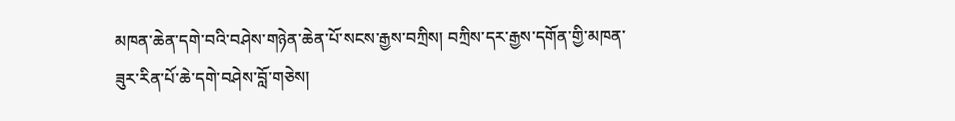མཁན་ཆེན་དགེ་བའི་བཤེས་གཉེན་ཆེན་པོ་སངས་རྒྱས་བཀྲིས། བཀྲིས་དར་རྒྱས་དགོན་གྱི་མཁན་ཟུར་རིན་པོ་ཆེ་དགེ་བཤེས་བློ་གཅེས།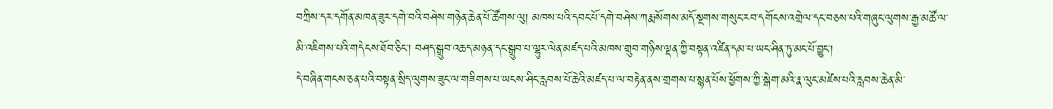བཀྲིས་དར་དགོན་མཁན་ཟུར་དགེ་བའི་བཤེས་གཉེན་ཆེན་པོ་ཚོགས་ལུ། མཁས་པའི་དབང་པོ་དགེ་བཤེས་ཀརྨ་སོགས་མདོ་སྔགས་གསུང་རབ་དགོངས་འགྲེལ་དང་བཅས་པའི་གཞུང་ལུགས་རྒྱ་མཚོ་ལ་མི་འཇིགས་པའི་གདེངས་ཐོབ་ཅིང་། བཤད་སྒྲུབ་འཆད་མཉན་དང་སྒྲུབ་པ་ལྷུར་ལེན་མཛད་པའི་མཁས་གྲུབ་གཉིས་ལྡན་ཀྱི་བསྟན་འཛིན་དམ་པ་ཡང་ཤིན་ཏུ་མང་པོ་བྱུང་།
དེ་བཞིན་གངས་ཅན་པའི་བསྟན་སྲིད་ལུགས་ཟུང་ལ་གཟིགས་པ་ཡངས་ཤིང་རླབས་པོ་ཆེའི་མཛད་པ་ལ་བརྟེན་ནས་གྲགས་པ་སྙན་པོས་ཕྱོགས་ཀྱི་སྒེག་མའི་རྣ་ལུང་མཛེས་པའི་རླབས་ཆེན་མི་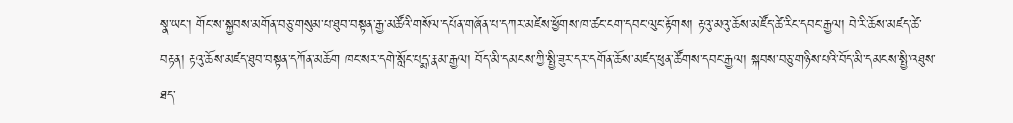སྣ་ཡང་། གོང་ས་སྐྱབས་མགོན་བཅུ་གསུམ་པ་ཐུབ་བསྟན་རྒྱ་མཚོའི་གསོལ་དཔོན་གཞོན་པ་དཀར་མཛེས་ཕྱོགས་ཁ་ཚང་ངག་དབང་ལུང་རྟོགས། རྟའུ་མའུ་ཆོས་མཛོད་ཚེ་རིང་དབང་རྒྱལ། བེ་རི་ཆོས་མཛད་ཚེ་བརྟན། རྟའུ་ཆོས་མཛད་ཐུབ་བསྟན་དཀོན་མཆོག ཁང་སར་དགེ་སློང་པདྨ་རྣམ་རྒྱལ། བོད་མི་དམངས་ཀྱི་སྤྱི་ཟུར་དར་དགོན་ཆོས་མཛད་ཕུན་ཚོགས་དབང་རྒྱལ། སྐབས་བཅུ་གཉིས་པའི་བོད་མི་དམངས་སྤྱི་འཐུས་ཐད་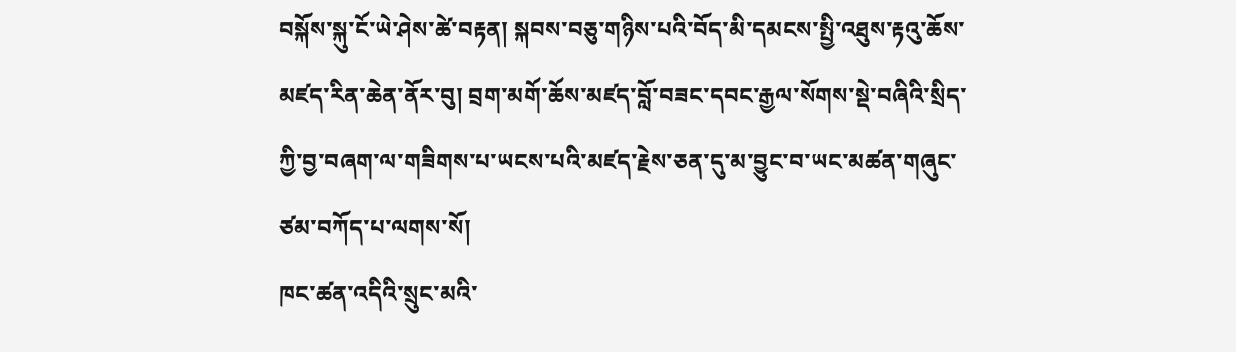བསྐོས་སྐུ་ངོ་ཡེ་ཤེས་ཚེ་བརྟན། སྐབས་བཅུ་གཉིས་པའི་བོད་མི་དམངས་སྤྱི་འཐུས་རྟའུ་ཆོས་མཛད་རིན་ཆེན་ནོར་བུ། བྲག་མགོ་ཆོས་མཛད་བློ་བཟང་དབང་རྒྱལ་སོགས་སྡེ་བཞིའི་སྲིད་ཀྱི་བྱ་བཞག་ལ་གཟིགས་པ་ཡངས་པའི་མཛད་རྗེས་ཅན་དུ་མ་བྱུང་བ་ཡང་མཚན་གཞུང་ཙམ་བཀོད་པ་ལགས་སོ།
ཁང་ཚན་འདིའི་སྲུང་མའི་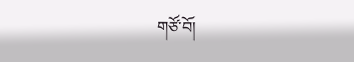གཙོ་བོ།